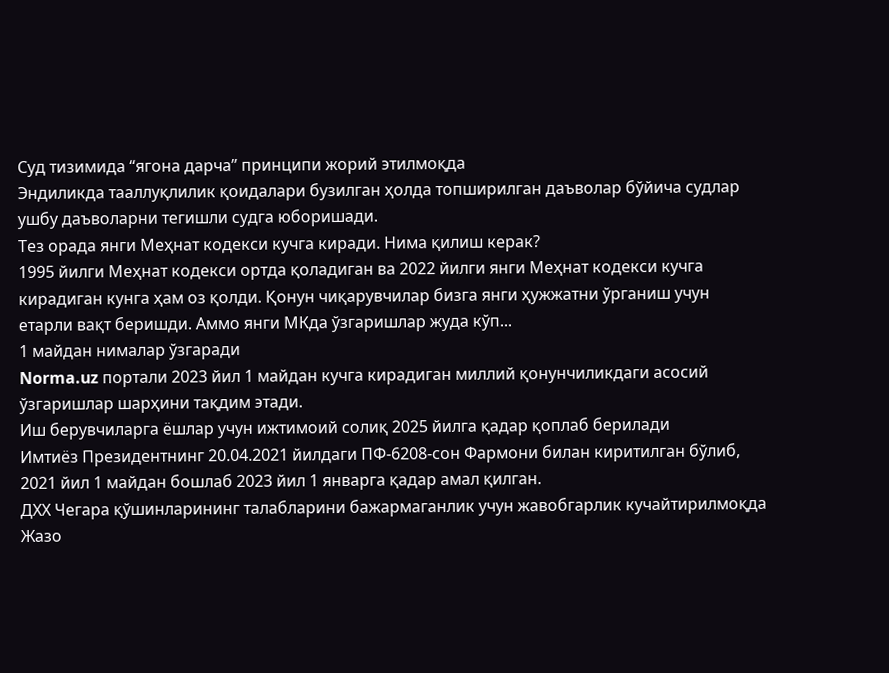Суд тизимида “ягона дарча” принципи жорий этилмоқда
Эндиликда тааллуқлилик қоидалари бузилган ҳолда топширилган даъволар бўйича судлар ушбу даъволарни тегишли судга юборишади.
Тез орада янги Меҳнат кодекси кучга киради. Нима қилиш керак?
1995 йилги Меҳнат кодекси ортда қоладиган ва 2022 йилги янги Меҳнат кодекси кучга кирадиган кунга ҳам оз қолди. Қонун чиқарувчилар бизга янги ҳужжатни ўрганиш учун етарли вақт беришди. Аммо янги МКда ўзгаришлар жуда кўп...
1 майдан нималар ўзгаради
Norma.uz портали 2023 йил 1 майдан кучга кирадиган миллий қонунчиликдаги асосий ўзгаришлар шарҳини тақдим этади.
Иш берувчиларга ёшлар учун ижтимоий солиқ 2025 йилга қадар қоплаб берилади
Имтиёз Президентнинг 20.04.2021 йилдаги ПФ-6208-сон Фармони билан киритилган бўлиб, 2021 йил 1 майдан бошлаб 2023 йил 1 январга қадар амал қилган.
ДХХ Чегара қўшинларининг талабларини бажармаганлик учун жавобгарлик кучайтирилмоқда
Жазо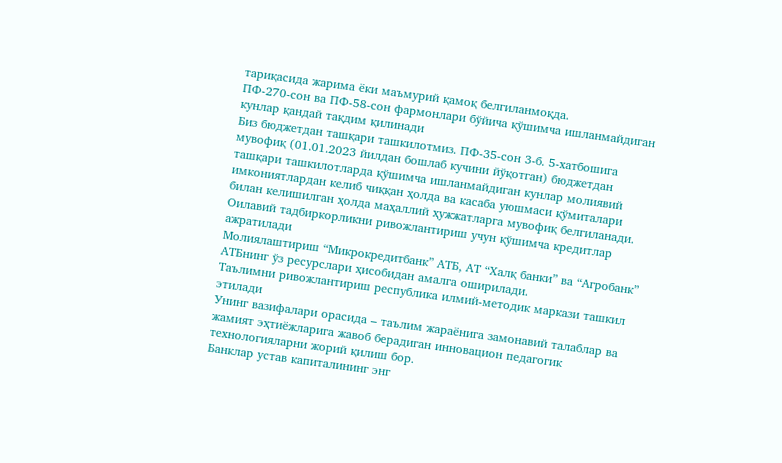тариқасида жарима ёки маъмурий қамоқ белгиланмоқда.
ПФ-270-сон ва ПФ-58-сон фармонлари бўйича қўшимча ишланмайдиган кунлар қандай тақдим қилинади
Биз бюджетдан ташқари ташкилотмиз. ПФ-35-сон 3-б. 5-хатбошига мувофиқ (01.01.2023 йилдан бошлаб кучини йўқотган) бюджетдан ташқари ташкилотларда қўшимча ишланмайдиган кунлар молиявий имкониятлардан келиб чиққан ҳолда ва касаба уюшмаси қўмиталари билан келишилган ҳолда маҳаллий ҳужжатларга мувофиқ белгиланади.
Оилавий тадбиркорликни ривожлантириш учун қўшимча кредитлар ажратилади
Молиялаштириш “Микрокредитбанк” АТБ, АТ “Халқ банки” ва “Агробанк” АТБнинг ўз ресурслари ҳисобидан амалга оширилади.
Таълимни ривожлантириш республика илмий-методик маркази ташкил этилади
Унинг вазифалари орасида – таълим жараёнига замонавий талаблар ва жамият эҳтиёжларига жавоб берадиган инновацион педагогик технологияларни жорий қилиш бор.
Банклар устав капиталининг энг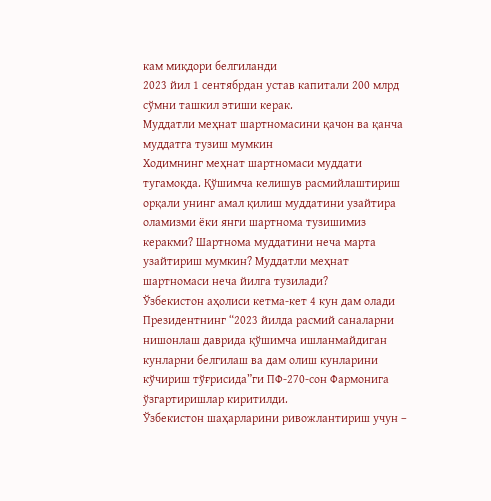кам миқдори белгиланди
2023 йил 1 сентябрдан устав капитали 200 млрд сўмни ташкил этиши керак.
Муддатли меҳнат шартномасини қачон ва қанча муддатга тузиш мумкин
Ходимнинг меҳнат шартномаси муддати тугамоқда. Қўшимча келишув расмийлаштириш орқали унинг амал қилиш муддатини узайтира оламизми ёки янги шартнома тузишимиз керакми? Шартнома муддатини неча марта узайтириш мумкин? Муддатли меҳнат шартномаси неча йилга тузилади?
Ўзбекистон аҳолиси кетма-кет 4 кун дам олади
Президентнинг “2023 йилда расмий саналарни нишонлаш даврида қўшимча ишланмайдиган кунларни белгилаш ва дам олиш кунларини кўчириш тўғрисида”ги ПФ-270-сон Фармонига ўзгартиришлар киритилди.
Ўзбекистон шаҳарларини ривожлантириш учун –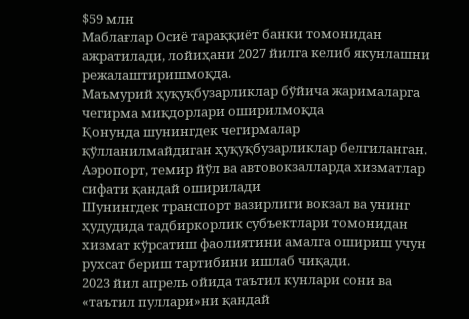$59 млн
Маблағлар Осиё тараққиёт банки томонидан ажратилади, лойиҳани 2027 йилга келиб якунлашни режалаштиришмоқда.
Маъмурий ҳуқуқбузарликлар бўйича жарималарга чегирма миқдорлари оширилмоқда
Қонунда шунингдек чегирмалар қўлланилмайдиган ҳуқуқбузарликлар белгиланган.
Аэропорт, темир йўл ва автовокзалларда хизматлар сифати қандай оширилади
Шунингдек транспорт вазирлиги вокзал ва унинг ҳудудида тадбиркорлик субъектлари томонидан хизмат кўрсатиш фаолиятини амалга ошириш учун рухсат бериш тартибини ишлаб чиқади.
2023 йил апрель ойида таътил кунлари сони ва «таътил пуллари»ни қандай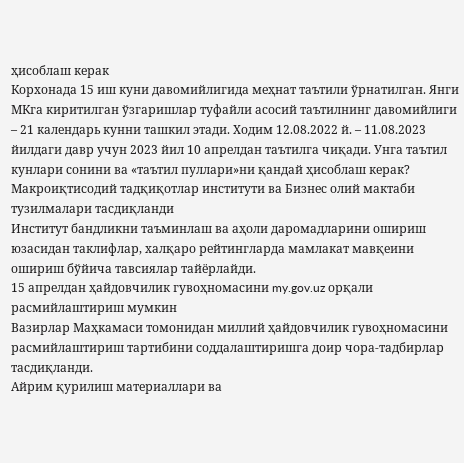ҳисоблаш керак
Корхонада 15 иш куни давомийлигида меҳнат таътили ўрнатилган. Янги МКга киритилган ўзгаришлар туфайли асосий таътилнинг давомийлиги – 21 календарь кунни ташкил этади. Ходим 12.08.2022 й. – 11.08.2023 йилдаги давр учун 2023 йил 10 апрелдан таътилга чиқади. Унга таътил кунлари сонини ва «таътил пуллари»ни қандай ҳисоблаш керак?
Макроиқтисодий тадқиқотлар институти ва Бизнес олий мактаби тузилмалари тасдиқланди
Институт бандликни таъминлаш ва аҳоли даромадларини ошириш юзасидан таклифлар, халқаро рейтингларда мамлакат мавқеини ошириш бўйича тавсиялар тайёрлайди.
15 апрелдан ҳайдовчилик гувоҳномасини my.gov.uz орқали расмийлаштириш мумкин
Вазирлар Маҳкамаси томонидан миллий ҳайдовчилик гувоҳномасини расмийлаштириш тартибини соддалаштиришга доир чора-тадбирлар тасдиқланди.
Айрим қурилиш материаллари ва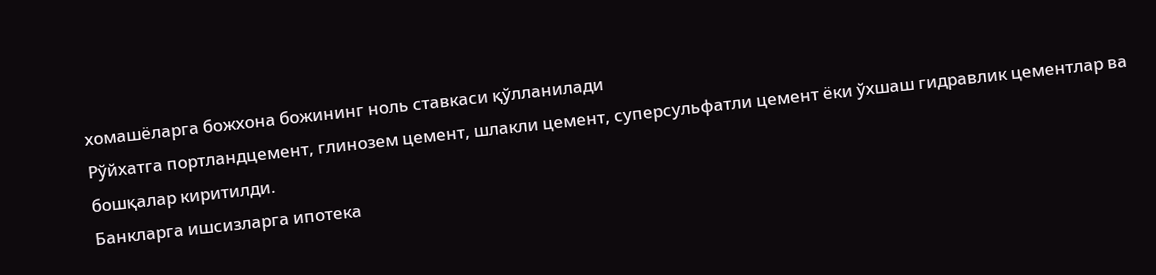хомашёларга божхона божининг ноль ставкаси қўлланилади
Рўйхатга портландцемент, глинозем цемент, шлакли цемент, суперсульфатли цемент ёки ўхшаш гидравлик цементлар ва бошқалар киритилди.
Банкларга ишсизларга ипотека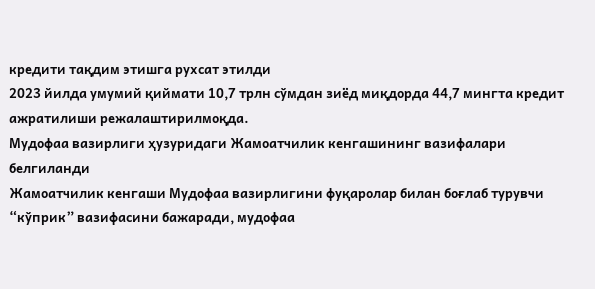кредити тақдим этишга рухсат этилди
2023 йилда умумий қиймати 10,7 трлн сўмдан зиёд миқдорда 44,7 мингта кредит ажратилиши режалаштирилмоқда.
Мудофаа вазирлиги ҳузуридаги Жамоатчилик кенгашининг вазифалари белгиланди
Жамоатчилик кенгаши Мудофаа вазирлигини фуқаролар билан боғлаб турувчи “кўприк” вазифасини бажаради, мудофаа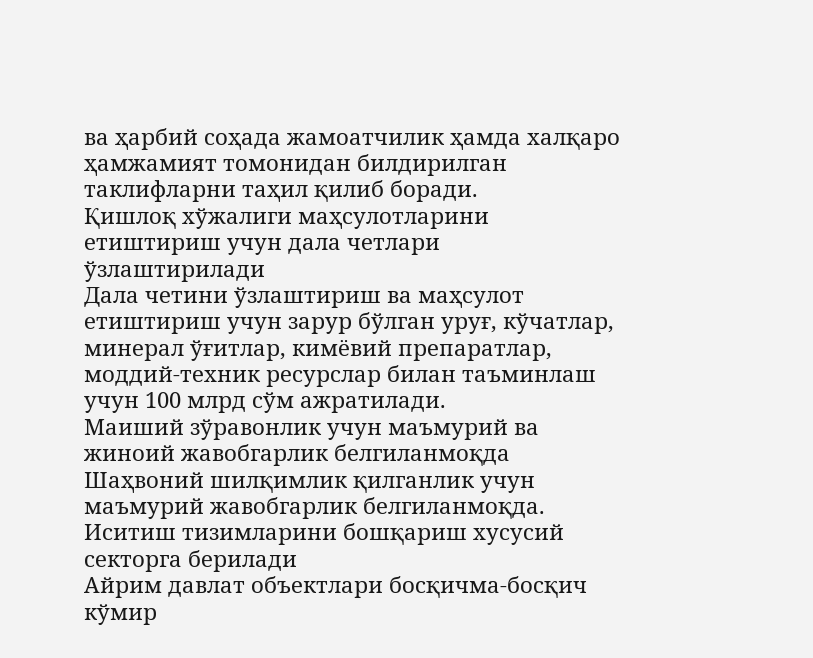ва ҳарбий соҳада жамоатчилик ҳамда халқаро ҳамжамият томонидан билдирилган таклифларни таҳил қилиб боради.
Қишлоқ хўжалиги маҳсулотларини етиштириш учун дала четлари ўзлаштирилади
Дала четини ўзлаштириш ва маҳсулот етиштириш учун зарур бўлган уруғ, кўчатлар, минерал ўғитлар, кимёвий препаратлар, моддий-техник ресурслар билан таъминлаш учун 100 млрд сўм ажратилади.
Маиший зўравонлик учун маъмурий ва жиноий жавобгарлик белгиланмоқда
Шаҳвоний шилқимлик қилганлик учун маъмурий жавобгарлик белгиланмоқда.
Иситиш тизимларини бошқариш хусусий секторга берилади
Айрим давлат объектлари босқичма-босқич кўмир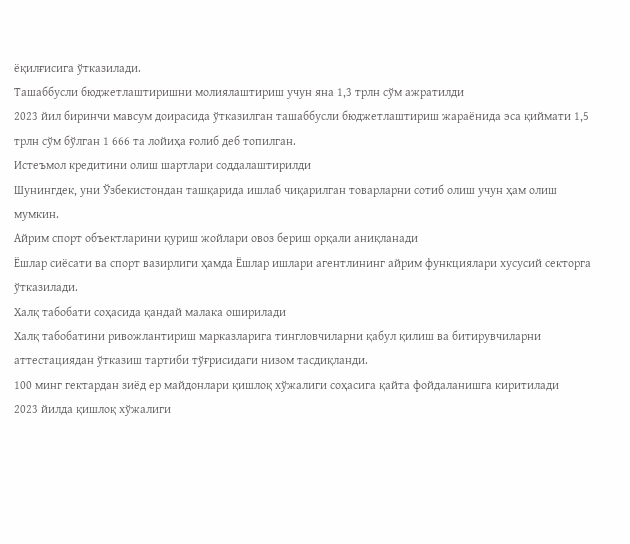ёқилғисига ўтказилади.
Ташаббусли бюджетлаштиришни молиялаштириш учун яна 1,3 трлн сўм ажратилди
2023 йил биринчи мавсум доирасида ўтказилган ташаббусли бюджетлаштириш жараёнида эса қиймати 1,5 трлн сўм бўлган 1 666 та лойиҳа ғолиб деб топилган.
Истеъмол кредитини олиш шартлари соддалаштирилди
Шунингдек, уни Ўзбекистондан ташқарида ишлаб чиқарилган товарларни сотиб олиш учун ҳам олиш мумкин.
Айрим спорт объектларини қуриш жойлари овоз бериш орқали аниқланади
Ёшлар сиёсати ва спорт вазирлиги ҳамда Ёшлар ишлари агентлининг айрим функциялари хусусий секторга ўтказилади.
Халқ табобати соҳасида қандай малака оширилади
Халқ табобатини ривожлантириш марказларига тингловчиларни қабул қилиш ва битирувчиларни аттестациядан ўтказиш тартиби тўғрисидаги низом тасдиқланди.
100 минг гектардан зиёд ер майдонлари қишлоқ хўжалиги соҳасига қайта фойдаланишга киритилади
2023 йилда қишлоқ хўжалиги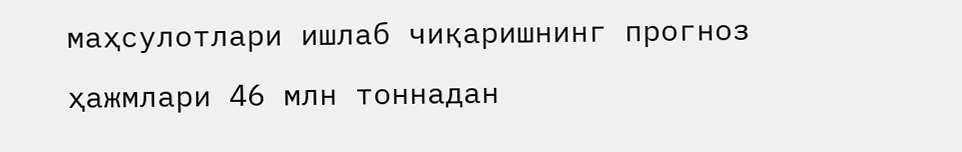маҳсулотлари ишлаб чиқаришнинг прогноз ҳажмлари 46 млн тоннадан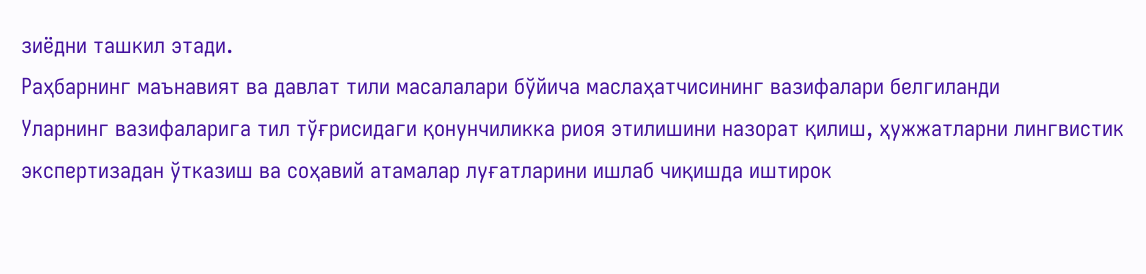зиёдни ташкил этади.
Раҳбарнинг маънавият ва давлат тили масалалари бўйича маслаҳатчисининг вазифалари белгиланди
Уларнинг вазифаларига тил тўғрисидаги қонунчиликка риоя этилишини назорат қилиш, ҳужжатларни лингвистик экспертизадан ўтказиш ва соҳавий атамалар луғатларини ишлаб чиқишда иштирок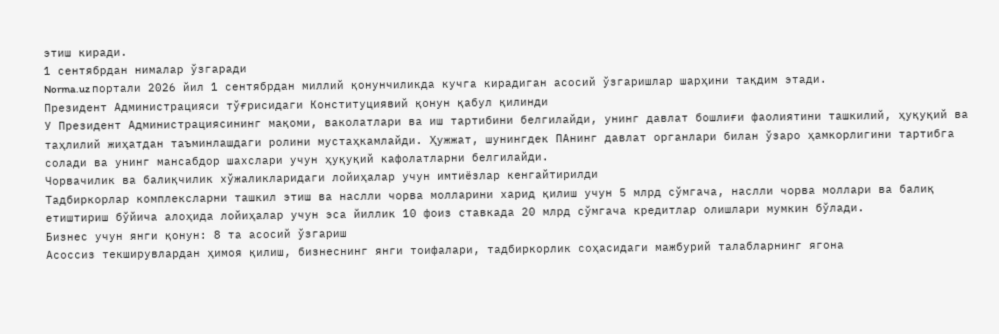этиш киради.
1 сентябрдан нималар ўзгаради
Norma.uz портали 2026 йил 1 сентябрдан миллий қонунчиликда кучга кирадиган асосий ўзгаришлар шарҳини тақдим этади.
Президент Администрацияси тўғрисидаги Конституциявий қонун қабул қилинди
У Президент Администрациясининг мақоми, ваколатлари ва иш тартибини белгилайди, унинг давлат бошлиғи фаолиятини ташкилий, ҳуқуқий ва таҳлилий жиҳатдан таъминлашдаги ролини мустаҳкамлайди. Ҳужжат, шунингдек ПАнинг давлат органлари билан ўзаро ҳамкорлигини тартибга солади ва унинг мансабдор шахслари учун ҳуқуқий кафолатларни белгилайди.
Чорвачилик ва балиқчилик хўжаликларидаги лойиҳалар учун имтиёзлар кенгайтирилди
Тадбиркорлар комплексларни ташкил этиш ва наслли чорва молларини харид қилиш учун 5 млрд сўмгача, наслли чорва моллари ва балиқ етиштириш бўйича алоҳида лойиҳалар учун эса йиллик 10 фоиз ставкада 20 млрд сўмгача кредитлар олишлари мумкин бўлади.
Бизнес учун янги қонун: 8 та асосий ўзгариш
Асоссиз текширувлардан ҳимоя қилиш, бизнеснинг янги тоифалари, тадбиркорлик соҳасидаги мажбурий талабларнинг ягона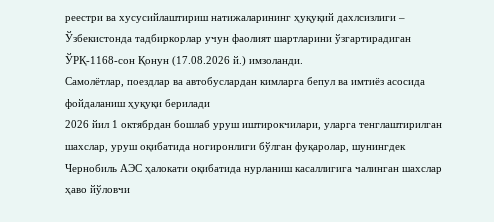реестри ва хусусийлаштириш натижаларининг ҳуқуқий дахлсизлиги – Ўзбекистонда тадбиркорлар учун фаолият шартларини ўзгартирадиган ЎРҚ-1168-сон Қонун (17.08.2026 й.) имзоланди.
Самолётлар, поездлар ва автобуслардан кимларга бепул ва имтиёз асосида фойдаланиш ҳуқуқи берилади
2026 йил 1 октябрдан бошлаб уруш иштирокчилари, уларга тенглаштирилган шахслар, уруш оқибатида ногиронлиги бўлган фуқаролар, шунингдек Чернобиль АЭС ҳалокати оқибатида нурланиш касаллигига чалинган шахслар ҳаво йўловчи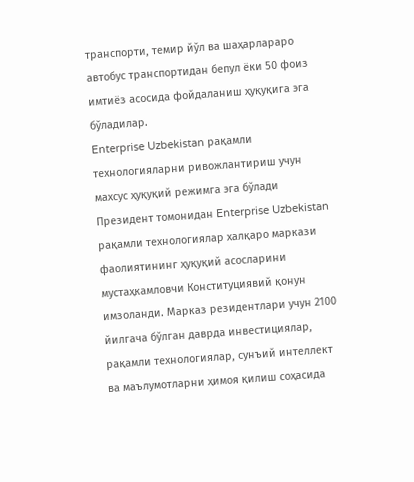транспорти, темир йўл ва шаҳарлараро автобус транспортидан бепул ёки 50 фоиз имтиёз асосида фойдаланиш ҳуқуқига эга бўладилар.
Enterprise Uzbekistan рақамли технологияларни ривожлантириш учун махсус ҳуқуқий режимга эга бўлади
Президент томонидан Enterprise Uzbekistan рақамли технологиялар халқаро маркази фаолиятининг ҳуқуқий асосларини мустаҳкамловчи Конституциявий қонун имзоланди. Марказ резидентлари учун 2100 йилгача бўлган даврда инвестициялар, рақамли технологиялар, сунъий интеллект ва маълумотларни ҳимоя қилиш соҳасида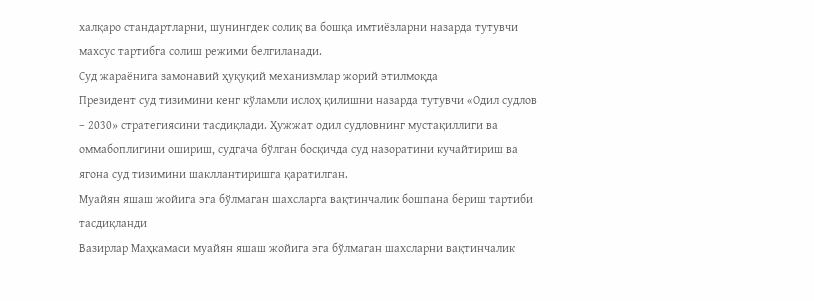халқаро стандартларни, шунингдек солиқ ва бошқа имтиёзларни назарда тутувчи махсус тартибга солиш режими белгиланади.
Суд жараёнига замонавий ҳуқуқий механизмлар жорий этилмоқда
Президент суд тизимини кенг кўламли ислоҳ қилишни назарда тутувчи «Одил судлов – 2030» стратегиясини тасдиқлади. Ҳужжат одил судловнинг мустақиллиги ва оммабоплигини ошириш, судгача бўлган босқичда суд назоратини кучайтириш ва ягона суд тизимини шакллантиришга қаратилган.
Муайян яшаш жойига эга бўлмаган шахсларга вақтинчалик бошпана бериш тартиби тасдиқланди
Вазирлар Маҳкамаси муайян яшаш жойига эга бўлмаган шахсларни вақтинчалик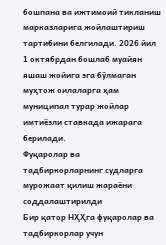бошпана ва ижтимоий тикланиш марказларига жойлаштириш тартибини белгилади. 2026 йил 1 октябрдан бошлаб муайян яшаш жойига эга бўлмаган муҳтож оилаларга ҳам муниципал турар жойлар имтиёзли ставкада ижарага берилади.
Фуқаролар ва тадбиркорларнинг судларга мурожаат қилиш жараёни соддалаштирилди
Бир қатор НҲҲга фуқаролар ва тадбиркорлар учун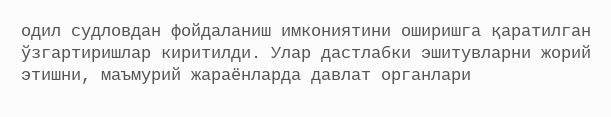одил судловдан фойдаланиш имкониятини оширишга қаратилган ўзгартиришлар киритилди. Улар дастлабки эшитувларни жорий этишни, маъмурий жараёнларда давлат органлари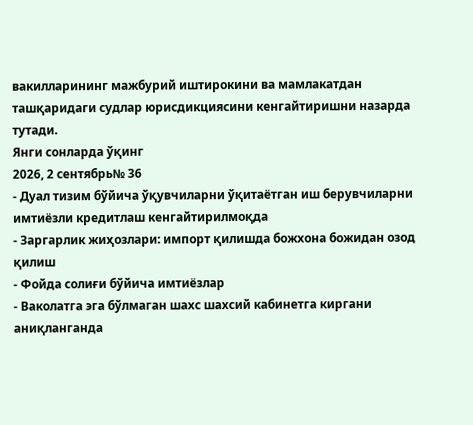вакилларининг мажбурий иштирокини ва мамлакатдан ташқаридаги судлар юрисдикциясини кенгайтиришни назарда тутади.
Янги сонларда ўқинг
2026, 2 сентябрь№ 36
- Дуал тизим бўйича ўқувчиларни ўқитаётган иш берувчиларни имтиёзли кредитлаш кенгайтирилмоқда
- Заргарлик жиҳозлари: импорт қилишда божхона божидан озод қилиш
- Фойда солиғи бўйича имтиёзлар
- Ваколатга эга бўлмаган шахс шахсий кабинетга киргани аниқланганда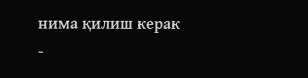нима қилиш керак
-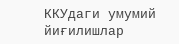ККУдаги умумий йиғилишлар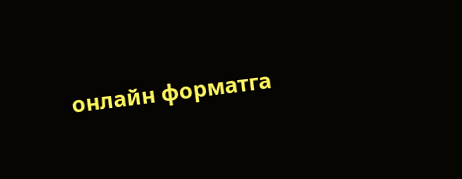онлайн форматга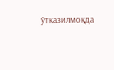ўтказилмоқда